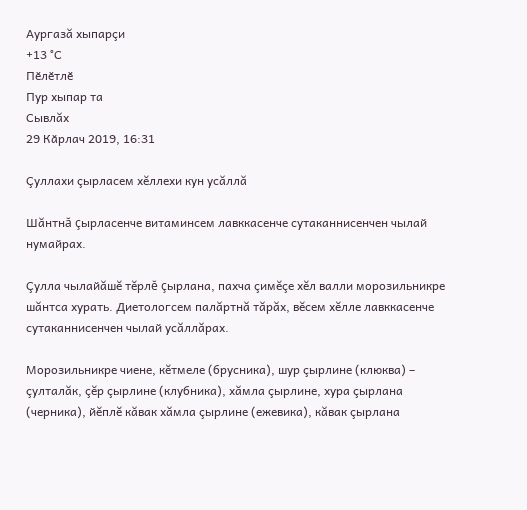Аургазă хыпарçи
+13 °С
Пӗлӗтлӗ
Пур хыпар та
Сывлăх
29 Кӑрлач 2019, 16:31

Çуллахи çырласем хĕллехи кун усăллă

Шăнтнă çырласенче витаминсем лавккасенче сутаканнисенчен чылай нумайрах.

Çулла чылайăшĕ тĕрлĕ çырлана, пахча çимĕçе хĕл валли морозильникре шăнтса хурать. Диетологсем палăртнă тăрăх, вĕсем хĕлле лавккасенче сутаканнисенчен чылай усăллăрах.

Морозильникре чиене, кĕтмеле (брусника), шур çырлине (клюква) – çулталăк, çĕр çырлине (клубника), хăмла çырлине, хура çырлана (черника), йĕплĕ кăвак хăмла çырлине (ежевика), кăвак çырлана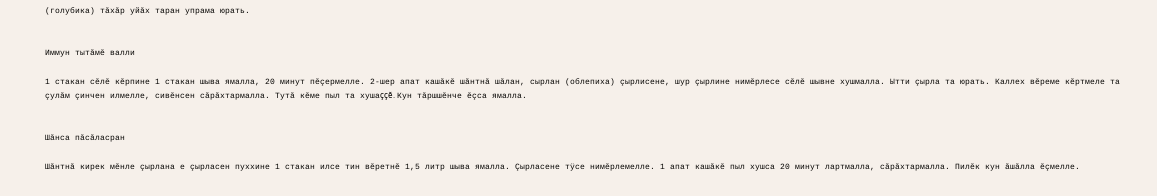(голубика) тăхăр уйăх таран упрама юрать.


Иммун тытăмĕ валли

1 стакан сĕлĕ кĕрпине 1 стакан шыва ямалла, 20 минут пĕçермелле. 2-шер апат кашăкĕ шăнтнă шăлан, сырлан (облепиха) çырлисене, шур çырлине нимĕрлесе сĕлĕ шывне хушмалла. Ытти çырла та юрать. Каллех вĕреме кĕртмеле та çулăм çинчен илмелле, сивĕнсен сăрăхтармалла. Тутă кĕме пыл та хушаççĕ. Кун тăршшĕнче ĕçса ямалла.


Шăнса пăсăласран

Шăнтнă кирек мĕнле çырлана е çырласен пуххине 1 стакан илсе тин вĕретнĕ 1,5 литр шыва ямалла. Çырласене тÿсе нимĕрлемелле. 1 апат кашăкĕ пыл хушса 20 минут лартмалла, сăрăхтармалла. Пилĕк кун ăшăлла ĕçмелле.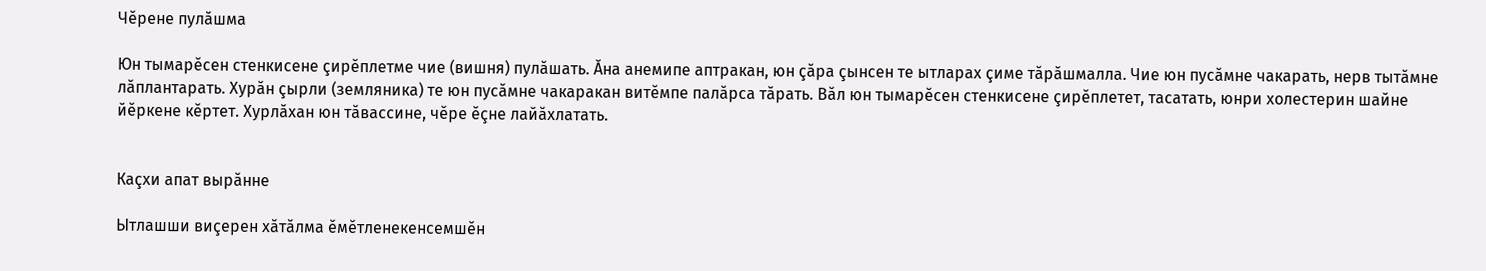Чĕрене пулăшма

Юн тымарĕсен стенкисене çирĕплетме чие (вишня) пулăшать. Ăна анемипе аптракан, юн çăра çынсен те ытларах çиме тăрăшмалла. Чие юн пусăмне чакарать, нерв тытăмне лăплантарать. Хурăн çырли (земляника) те юн пусăмне чакаракан витĕмпе палăрса тăрать. Вăл юн тымарĕсен стенкисене çирĕплетет, тасатать, юнри холестерин шайне йĕркене кĕртет. Хурлăхан юн тăвассине, чĕре ĕçне лайăхлатать.


Каçхи апат вырăнне

Ытлашши виçерен хăтăлма ĕмĕтленекенсемшĕн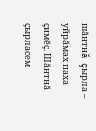шăнтнă çырла – уйрăмах паха çимĕç. Шăнтнă çырласем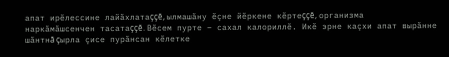апат ирĕлессине лайăхлатаççĕ, ылмашăну ĕçне йĕркене кĕртеççĕ, организма наркăмăшсенчен тасатаççĕ. Вĕсем пурте – сахал калориллĕ. Икĕ эрне каçхи апат вырăнне шăнтнă çырла çисе пурăнсан кĕлетке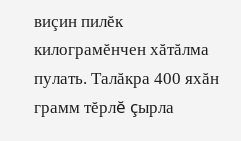виçин пилĕк килограмĕнчен хăтăлма пулать. Талăкра 400 яхăн грамм тĕрлĕ çырла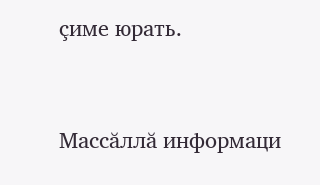çиме юрать.


Массăллă информаци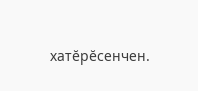хатĕрĕсенчен.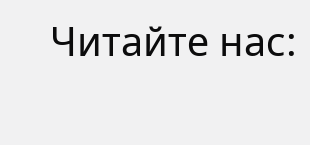Читайте нас: